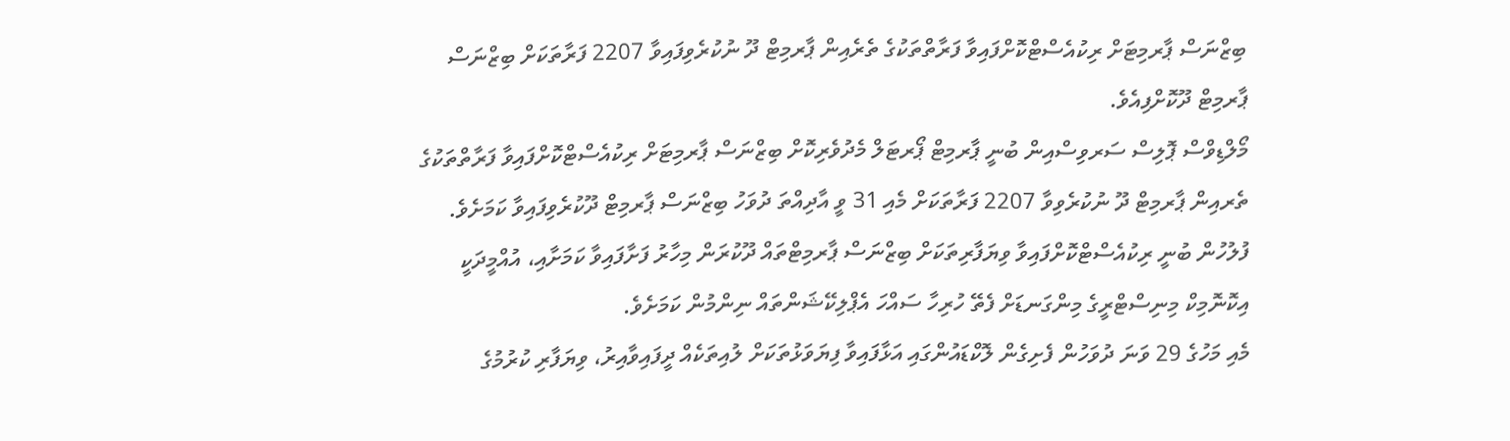ބިޒްނަސް ޕާރމިޓަށް ރިކުއެސްޓްކޮށްފައިވާ ފަރާތްތަކުގެ ތެރެއިން ޕާރމިޓް ދޫ ނުކުރެވިފައިވާ 2207 ފަރާތަކަށް ބިޒްނަސް ޕާރމިޓް ދޫކޮށްފިއެވެ.
މޯލްޑިވްސް ޕޮލިސް ސަރވިސްއިން ބުނީ ޕާރމިޓް ޕޯރޓަލް މެދުވެރިކޮށް ބިޒްނަސް ޕާރމިޓަށް ރިކުއެސްޓްކޮށްފައިވާ ފަރާތްތަކުގެ ތެރއިން ޕާރމިޓް ދޫ ނުކުރެވިވާ 2207 ފަރާތަކަށް މެއި 31 ވީ އާދިއްތަ ދުވަހު ބިޒްނަސް ޕާރމިޓް ދޫކުރެވިފައިވާ ކަމަށެވެ. ފުލުހުން ބުނީ ރިކުއެސްޓްކޮށްފައިވާ ވިޔަފާރިތަކަށް ބިޒްނަސް ޕާރމިޓްތައް ދޫކުރަން މިހާރު ފަށާފައިވާ ކަމަށާއި، އުއްމީދަކީ އިކޮނޮމިކް މިނިސްޓްރީގެ މިންގަނޑަށް ފެތޭ ހުރިހާ ސައްހަ އެޕްލިކޭޝަންތައް ނިންމުން ކަމަށެވެ.
މެއި މަހުގެ 29 ވަނަ ދުވަހުން ފެށިގެން ލޮކްޑައުންގައި އަޅާފައިވާ ފިޔަވަޅުތަކަށް ލުއިތަކެއް ދީފައިވާއިރު، ވިޔަފާރި ކުރުމުގެ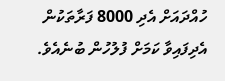ހުއްދައަށް އެދި 8000 ފަރާތަކުން އެދިފައިވާ ކަމަށް ފުލުހުން ބުނެއެވެ.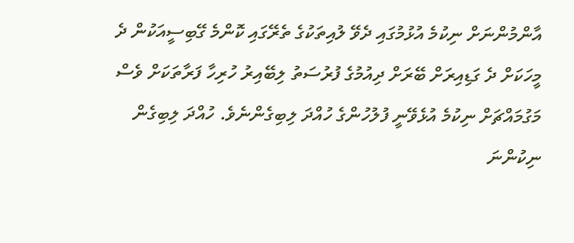އާންމުންނަށް ނިކުމެ އުޅުމުގައި ދެވޭ ލުއިތަކުގެ ތެރޭގައި ކޮންމެ ގޭބިސީއަކުން ދެ މީހަކަށް ދެ ގަޑިއިރަށް ބޭރަށް ދިއުމުގެ ފުރުސަތު ލިބޭއިރު ހުރިހާ ފަރާތަކަށް ވެސް މަގުމައްޗަށް ނިކުމެ އުޅެވޭނީ ފުލުހުންގެ ހުއްދަ ލިބިގެންނެވެ. ހުއްދަ ލިބިގެން ނިކުންނަ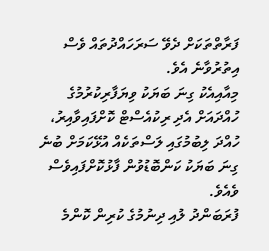ފަރާތްތަކަށް ދެވޭ ސަރަހައްދުތައް ވެސް އިތުރުވާނެ އެވެ.
މިއާއިއެކު ގިނަ ބަޔަކު ވިޔަފާރިކުރުމުގެ ހުއްދައަށް އެދި ރިކުއެސްޓް ކޮށްފައިވާއިރު، ހުއްދަ ލިބުމުގައި ލަސްތަކެއް އުޅޭކަމަށް ބުނެ ގިނަ ބަޔަކު ކަންބޮޑުވުން ފާޅުކޮށްފައިވެސް ވެއެވެ.
ފުރަބަންދު ލުއި ދިނުމުގެ ކުރިން ކޮންމެ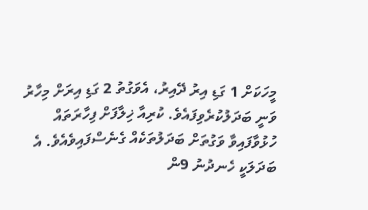މީހަކަށް 1 ގަޑި އިރު ދޭއިރު، އެވަގުތު 2 ގަޑި އިރަށް މިހާރު ވަނީ ބަދަލުކުރެވިފައެވެ. ކުރިއާ ޚިލާފަށް ފިހާރަތައް ހުޅުވާފައިވާ ވަގުތަށް ބަދަލުތަކެއް ގެނެސްފައިވެއެވެ. އެ ބަދަލަކީ ހެނދުނު 9ން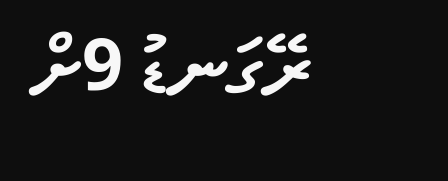ރޭގަނޑު 9ށް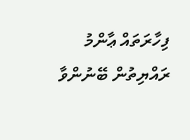ފިހާރަތައް ޢާންމު ރައްޔިތުން ބޭނުންވާ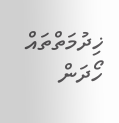ޚިދުމަތްތައް ހޯދަން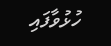ހުޅުވާފައި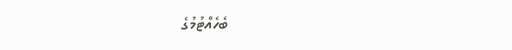ބެހެއްޓުމުގެ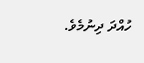ހުއްދަ ދިނުމެވެ.